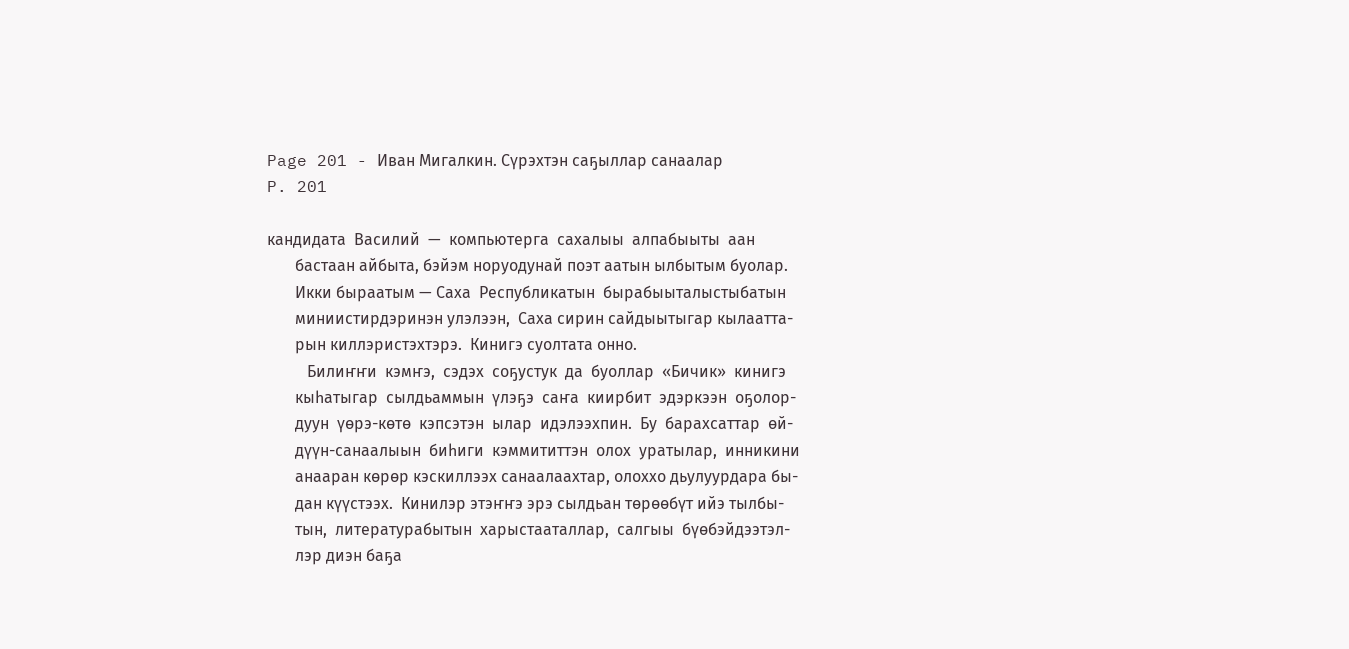Page 201 - Иван Мигалкин. Сүрэхтэн саҕыллар санаалар
P. 201

кандидата  Василий  —  компьютерга  сахалыы  алпабыыты  аан
       бастаан айбыта, бэйэм норуодунай поэт аатын ылбытым буолар.
       Икки быраатым — Саха  Республикатын  бырабыыталыстыбатын
       миниистирдэринэн улэлээн,  Саха сирин сайдыытыгар кылаатта-
       рын киллэристэхтэрэ.  Кинигэ суолтата онно.
          Билиҥҥи  кэмҥэ,  сэдэх  соҕустук  да  буоллар  «Бичик»  кинигэ
       кыһатыгар  сылдьаммын  үлэҕэ  саҥа  киирбит  эдэркээн  оҕолор-
       дуун  үөрэ-көтө  кэпсэтэн  ылар  идэлээхпин.  Бу  барахсаттар  өй-
       дүүн-санаалыын  биһиги  кэммититтэн  олох  уратылар,  инникини
       анааран көрөр кэскиллээх санаалаахтар, олоххо дьулуурдара бы-
       дан күүстээх.  Кинилэр этэҥҥэ эрэ сылдьан төрөөбүт ийэ тылбы-
       тын,  литературабытын  харыстааталлар,  салгыы  бүөбэйдээтэл-
       лэр диэн баҕа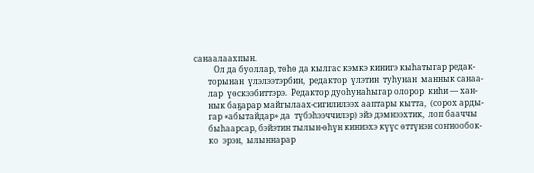санаалаахпын.
          Ол да буоллар, төһө да кылгас кэмкэ кинигэ кыһатыгар редак-
       торынан  үлэлээтэрбин,  редактор  үлэтин  туһунан  маннык санаа-
       лар  үөскээбиттэрэ.  Редактор дуоһунаһыгар олорор  киһи — хан-
       нык баҕарар майгылаах-сигилилээх ааптары кытта,  (сорох арды-
       гар «абытайдар» да  түбэһээччилэр) эйэ дэмнээхтик,  лоп бааччы
       быһаарсар, бэйэтин тылын-өһүн киниэхэ күүс өттүнэн соҥнообок-
       ко  эрэн,  ылыннарар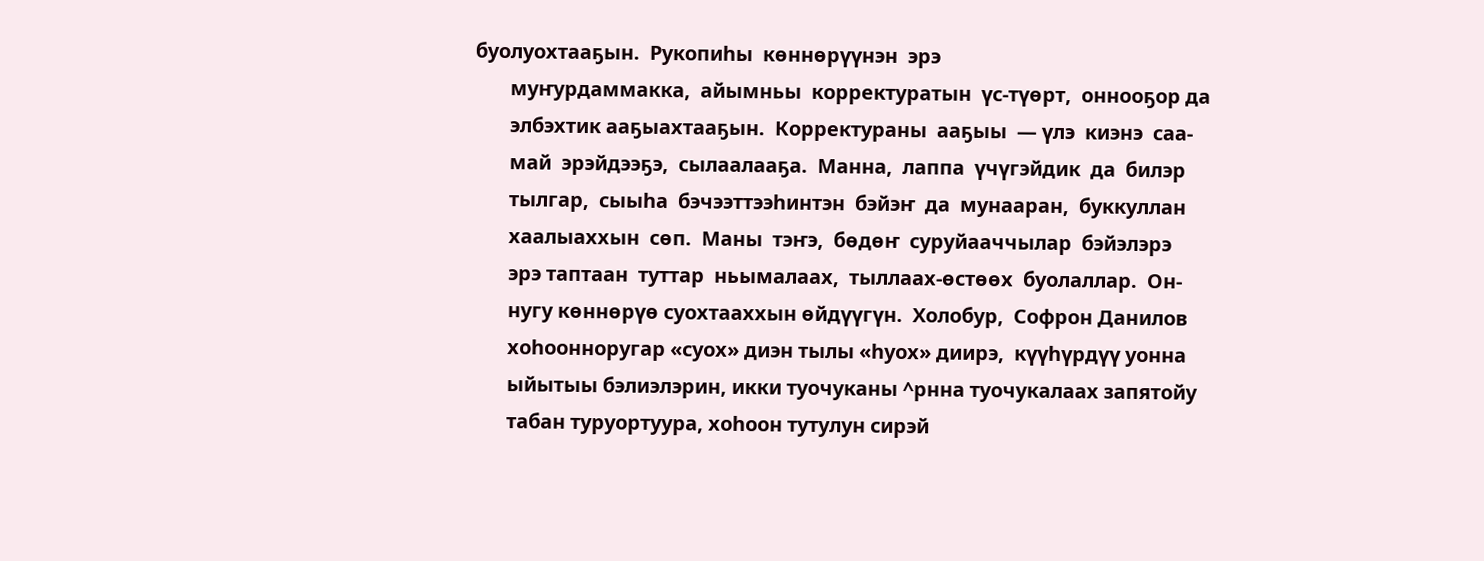буолуохтааҕын.  Рукопиһы  көннөрүүнэн  эрэ
       муҥурдаммакка,  айымньы  корректуратын  үс-түөрт,  оннооҕор да
       элбэхтик ааҕыахтааҕын.  Корректураны  ааҕыы  — үлэ  киэнэ  саа-
       май  эрэйдээҕэ,  сылаалааҕа.  Манна,  лаппа  үчүгэйдик  да  билэр
       тылгар,  сыыһа  бэчээттээһинтэн  бэйэҥ  да  мунааран,  буккуллан
       хаалыаххын  сөп.  Маны  тэҥэ,  бөдөҥ  суруйааччылар  бэйэлэрэ
       эрэ таптаан  туттар  ньымалаах,  тыллаах-өстөөх  буолаллар.  Он-
       нугу көннөрүө суохтааххын өйдүүгүн.  Холобур,  Софрон Данилов
       хоһоонноругар «суох» диэн тылы «һуох» диирэ,  күүһүрдүү уонна
       ыйытыы бэлиэлэрин, икки туочуканы ^рнна туочукалаах запятойу
       табан туруортуура, хоһоон тутулун сирэй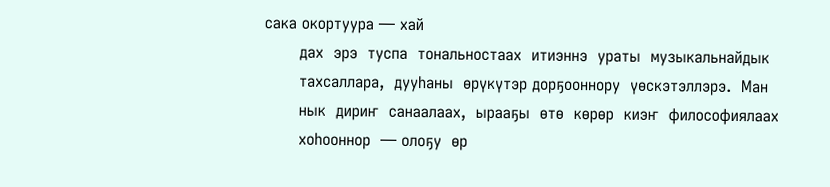сака окортуура — хай
       дах  эрэ  туспа  тональностаах  итиэннэ  ураты  музыкальнайдык
       тахсаллара,  дууһаны  өрүкүтэр дорҕооннору  үөскэтэллэрэ.  Ман
       нык  дириҥ  санаалаах,  ырааҕы  өтө  көрөр  киэҥ  философиялаах
       хоһооннор  — олоҕу  өр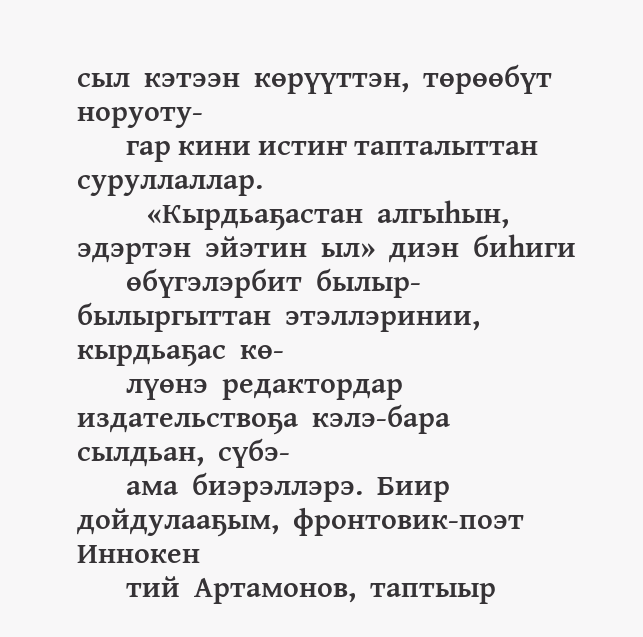сыл  кэтээн  көрүүттэн,  төрөөбүт  норуоту-
       гар кини истиҥ тапталыттан суруллаллар.
          «Кырдьаҕастан  алгыһын,  эдэртэн  эйэтин  ыл»  диэн  биһиги
       өбүгэлэрбит  былыр-былыргыттан  этэллэринии,  кырдьаҕас  кө-
       лүөнэ  редактордар  издательствоҕа  кэлэ-бара  сылдьан,  сүбэ-
       ама  биэрэллэрэ.  Биир  дойдулааҕым,  фронтовик-поэт  Иннокен
       тий  Артамонов,  таптыыр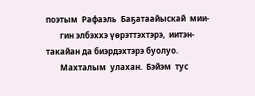поэтым  Рафаэль  Баҕатаайыскай  мии-
       гин элбэххэ үөрэттэхтэрэ,  иитэн-такайан да биэрдэхтэрэ буолуо.
       Махталым  улахан.  Бэйэм  тус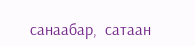санаабар,  сатаан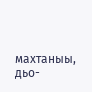махтаныы,  дьо-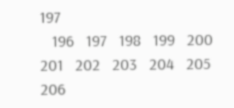197
   196   197   198   199   200   201   202   203   204   205   206